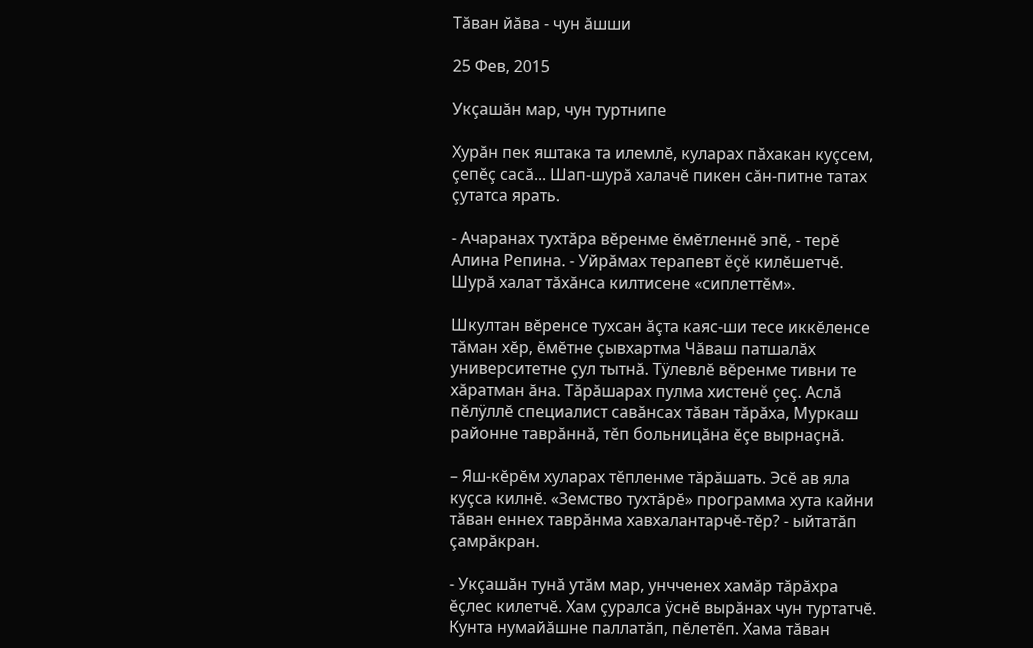Тăван йăва - чун ăшши

25 Фев, 2015

Укçашăн мар, чун туртнипе

Хурăн пек яштака та илемлĕ, куларах пăхакан куçсем, çепĕç сасă... Шап-шурă халачĕ пикен сăн-питне татах çутатса ярать.

- Ачаранах тухтăра вĕренме ĕмĕтленнĕ эпĕ, - терĕ Алина Репина. - Уйрăмах терапевт ĕçĕ килĕшетчĕ. Шурă халат тăхăнса килтисене «сиплеттĕм».

Шкултан вĕренсе тухсан ăçта каяс-ши тесе иккĕленсе тăман хĕр, ĕмĕтне çывхартма Чăваш патшалăх университетне çул тытнă. Тÿлевлĕ вĕренме тивни те хăратман ăна. Тăрăшарах пулма хистенĕ çеç. Аслă пĕлÿллĕ специалист савăнсах тăван тăрăха, Муркаш районне таврăннă, тĕп больницăна ĕçе вырнаçнă.

– Яш-кĕрĕм хуларах тĕпленме тăрăшать. Эсĕ ав яла куçса килнĕ. «Земство тухтăрĕ» программа хута кайни тăван еннех таврăнма хавхалантарчĕ-тĕр? - ыйтатăп çамрăкран.

- Укçашăн тунă утăм мар, унчченех хамăр тăрăхра ĕçлес килетчĕ. Хам çуралса ÿснĕ вырăнах чун туртатчĕ. Кунта нумайăшне паллатăп, пĕлетĕп. Хама тăван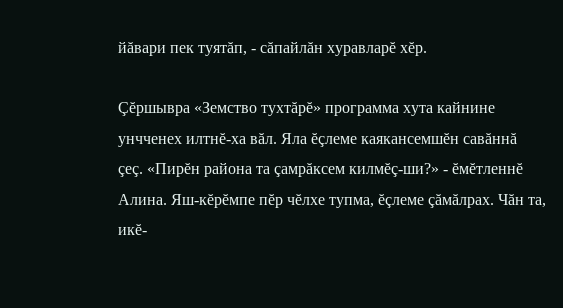йăвари пек туятăп, - сăпайлăн хуравларĕ хĕр.

Çĕршывра «Земство тухтăрĕ» программа хута кайнине унчченех илтнĕ-ха вăл. Яла ĕçлеме каякансемшĕн савăннă çеç. «Пирĕн района та çамрăксем килмĕç-ши?» - ĕмĕтленнĕ Алина. Яш-кĕрĕмпе пĕр чĕлхе тупма, ĕçлеме çăмăлрах. Чăн та, икĕ-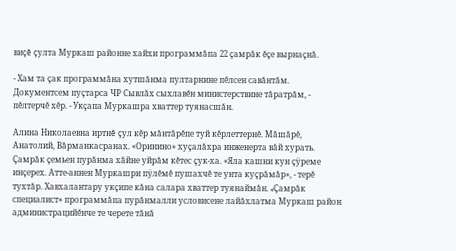виçĕ çулта Муркаш районне хайхи программăпа 22 çамрăк ĕçе вырнаçнă.

- Хам та çак программăна хутшăнма пултарнине пĕлсен савăнтăм. Документсем пуçтарса ЧР Сывлăх сыхлавĕн министерствине тăратрăм, - пĕлтерчĕ хĕр. - Укçапа Муркашра хваттер туянасшăн.

Алина Николаевна иртнĕ çул кĕр мăнтăрĕпе туй кĕрлеттернĕ. Мăшăрĕ, Анатолий, Вăрманкасранах. «Оринино» хуçалăхра инженерта вăй хурать. Çамрăк çемьен пурăнма хăйне уйрăм кĕтес çук-ха. «Яла кашни кун çÿреме инçерех. Атте-аннен Муркашри пÿлĕмĕ пушахчĕ те унта куçрăмăр», - терĕ тухтăр. Хавхалантару укçипе кăна салара хваттер туянаймăн. «Çамрăк специалист» программăпа пурăнмалли условисене лайăхлатма Муркаш район администрацийĕнче те черете тăнă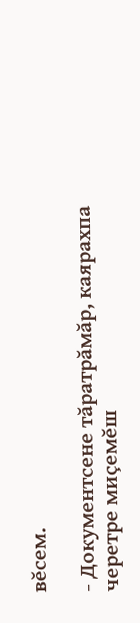вĕсем.

- Документсене тăратрăмăр, каярахпа черетре миçемĕш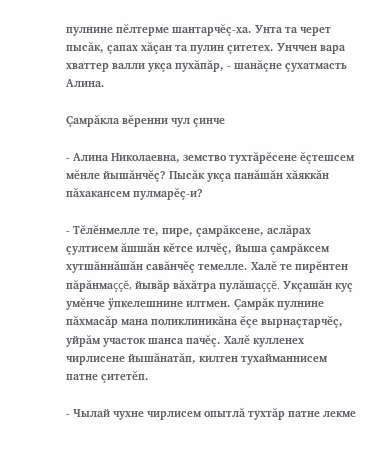пулнине пĕлтерме шантарчĕç-ха. Унта та черет пысăк, çапах хăçан та пулин çитетех. Унччен вара хваттер валли укçа пухăпăр, - шанăçне çухатмасть Алина.

Çамрăкла вĕренни чул çинче

- Алина Николаевна, земство тухтăрĕсене ĕçтешсем мĕнле йышăнчĕç? Пысăк укçа панăшăн хăяккăн пăхакансем пулмарĕç-и?

- Тĕлĕнмелле те, пире, çамрăксене, аслăрах çултисем ăшшăн кĕтсе илчĕç, йыша çамрăксем хутшăннăшăн савăнчĕç темелле. Халĕ те пирĕнтен пăрăнмаççĕ, йывăр вăхăтра пулăшаççĕ. Укçашăн куç умĕнче ÿпкелешнине илтмен. Çамрăк пулнине пăхмасăр мана поликлиникăна ĕçе вырнаçтарчĕç, уйрăм участок шанса пачĕç. Халĕ кулленех чирлисене йышăнатăп, килтен тухайманнисем патне çитетĕп.

- Чылай чухне чирлисем опытлă тухтăр патне лекме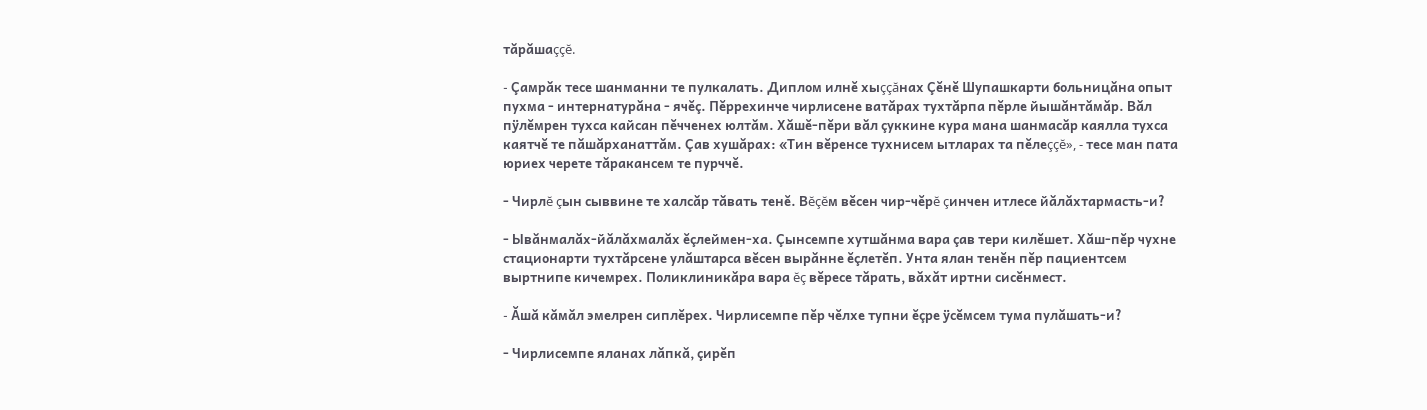тăрăшаççĕ.

- Çамрăк тесе шанманни те пулкалать. Диплом илнĕ хыççăнах Çĕнĕ Шупашкарти больницăна опыт пухма - интернатурăна - ячĕç. Пĕррехинче чирлисене ватăрах тухтăрпа пĕрле йышăнтăмăр. Вăл пÿлĕмрен тухса кайсан пĕчченех юлтăм. Хăшĕ-пĕри вăл çуккине кура мана шанмасăр каялла тухса каятчĕ те пăшăрханаттăм. Çав хушăрах: «Тин вĕренсе тухнисем ытларах та пĕлеççĕ», - тесе ман пата юриех черете тăракансем те пурччĕ.

- Чирлĕ çын сыввине те халсăр тăвать тенĕ. Вĕçĕм вĕсен чир-чĕрĕ çинчен итлесе йăлăхтармасть-и?

- Ывăнмалăх-йăлăхмалăх ĕçлеймен-ха. Çынсемпе хутшăнма вара çав тери килĕшет. Хăш-пĕр чухне стационарти тухтăрсене улăштарса вĕсен вырăнне ĕçлетĕп. Унта ялан тенĕн пĕр пациентсем выртнипе кичемрех. Поликлиникăра вара ĕç вĕресе тăрать, вăхăт иртни сисĕнмест.

- Ăшă кăмăл эмелрен сиплĕрех. Чирлисемпе пĕр чĕлхе тупни ĕçре ÿсĕмсем тума пулăшать-и?

- Чирлисемпе яланах лăпкă, çирĕп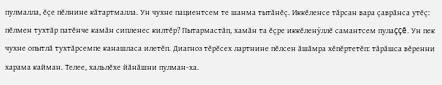пулмалла, ĕçе пĕлнине кăтартмалла. Ун чухне пациентсем те шанма тытăнĕç. Иккĕленсе тăрсан вара çаврăнса утĕç: пĕлмен тухтăр патĕнче камăн сипленес килтĕр? Пытармастăп, хамăн та ĕçре иккĕленÿллĕ самантсем пулаççĕ. Ун пек чухне опытлă тухтăрсемпе канашласа илетĕп. Диагноз тĕрĕсех лартнине пĕлсен ăшăмра хĕпĕртетĕп: тăрăшса вĕренни харама кайман. Телее, хальлĕхе йăнăшни пулман-ха.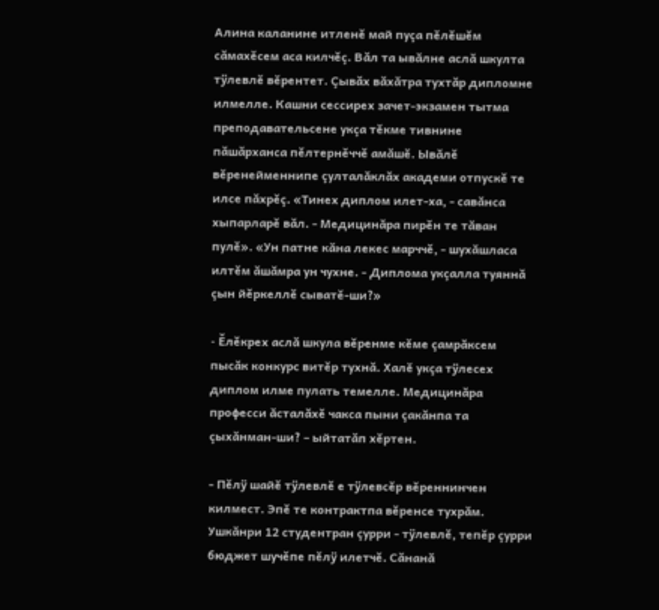Алина каланине итленĕ май пуçа пĕлĕшĕм сăмахĕсем аса килчĕç. Вăл та ывăлне аслă шкулта тÿлевлĕ вĕрентет. Çывăх вăхăтра тухтăр дипломне илмелле. Кашни сессирех зачет-экзамен тытма преподавательсене укçа тĕкме тивнине пăшăрханса пĕлтернĕччĕ амăшĕ. Ывăлĕ вĕренейменнипе çулталăклăх академи отпускĕ те илсе пăхрĕç. «Тинех диплом илет-ха, - савăнса хыпарларĕ вăл. - Медицинăра пирĕн те тăван пулĕ». «Ун патне кăна лекес марччĕ, - шухăшласа илтĕм ăшăмра ун чухне. - Диплома укçалла туяннă çын йĕркеллĕ сыватĕ-ши?»

- Ĕлĕкрех аслă шкула вĕренме кĕме çамрăксем пысăк конкурс витĕр тухнă. Халĕ укçа тÿлесех диплом илме пулать темелле. Медицинăра професси ăсталăхĕ чакса пыни çакăнпа та çыхăнман-ши? – ыйтатăп хĕртен.

- Пĕлÿ шайĕ тÿлевлĕ е тÿлевсĕр вĕреннинчен килмест. Эпĕ те контрактпа вĕренсе тухрăм. Ушкăнри 12 студентран çурри - тÿлевлĕ, тепĕр çурри бюджет шучĕпе пĕлÿ илетчĕ. Сăнанă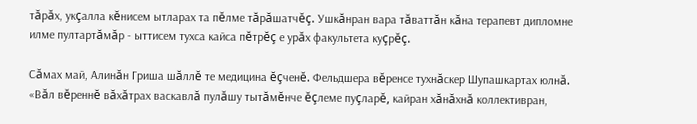тăрăх, укçалла кĕнисем ытларах та пĕлме тăрăшатчĕç. Ушкăнран вара тăваттăн кăна терапевт дипломне илме пултартăмăр - ыттисем тухса кайса пĕтрĕç е урăх факультета куçрĕç.

Сăмах май, Алинăн Гриша шăллĕ те медицина ĕçченĕ. Фельдшера вĕренсе тухнăскер Шупашкартах юлнă. «Вăл вĕреннĕ вăхăтрах васкавлă пулăшу тытăмĕнче ĕçлеме пуçларĕ, кайран хăнăхнă коллективран,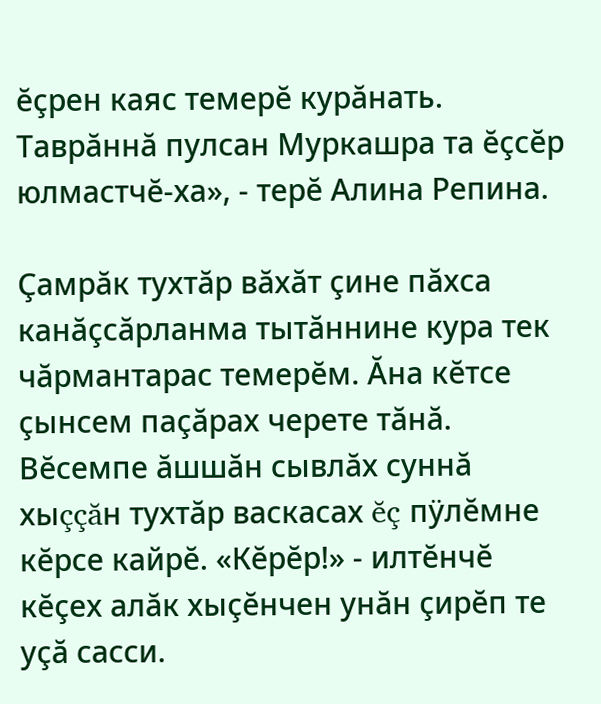ĕçрен каяс темерĕ курăнать. Таврăннă пулсан Муркашра та ĕçсĕр юлмастчĕ-ха», - терĕ Алина Репина.

Çамрăк тухтăр вăхăт çине пăхса канăçсăрланма тытăннине кура тек чăрмантарас темерĕм. Ăна кĕтсе çынсем паçăрах черете тăнă. Вĕсемпе ăшшăн сывлăх суннă хыççăн тухтăр васкасах ĕç пÿлĕмне кĕрсе кайрĕ. «Кĕрĕр!» - илтĕнчĕ кĕçех алăк хыçĕнчен унăн çирĕп те уçă сасси.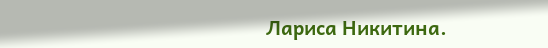Лариса Никитина.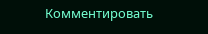Комментировать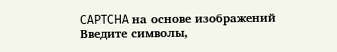CAPTCHA на основе изображений
Введите символы,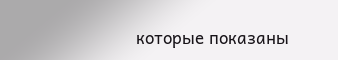которые показаны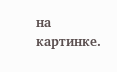на картинке.